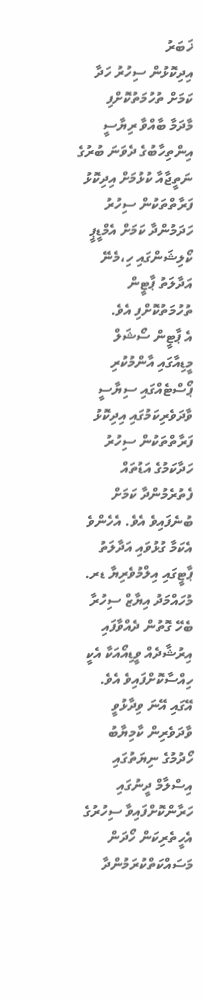ޚަބަރު
އިދިކޮޅުން ސިހުރު ހަދާ ކަމަށް ތުހުމަތުކޮށްފި
މާދަމާ ބާއްވާ ރިޔާސީ އިންތިހާބުގެ ދެވަނަ ބުރުގެ ނަތީޖާއާ ކުޅުމަށް އިދިކޮޅު ފަރާތްތަކުން ސިހުރު ހަދަމުންދާ ކަމަށް އެމްޑީޕީ ކޯލިޝަންގައި ހި،މެނޭ އަދާލަތު ޕާޓީން ތުހުމަތުކޮށްފި އެވެ.
އެ ޕާޓީން ސޯޝަލް މީޑިއާގައި އާންމުކުރި ޕޯސްޓެއްގައި ސިޔާސީ ވާދަވެރިކަމުގައި އިދިކޮޅު ފަރާތްތަކުން ސިހުރު ހަދާކަމުގެ އަޑުތައް ފެތުރެމުންދާ ކަމަށް ބުނެފައިވެ އެވެ. އެހެންވެ އެކަމާ ގުޅުވައި އަދާލަތު ޕާޓީގައި އިލްމުވެރިޔާ ޑރ. މުހައްމަދު އިޔާޒް ސިހުރާ ބެހޭ ގޮތުން ދެއްވާފައި އިރުޝާދެއް ވީޑިއޯއަކާ އެކީ ހިއްސާކޮށްފައިވެ އެވެ.
އޭގައި އޭނަ ވިދާޅުވީ ވާދަވެރިން ކާމިޔާބު ހޯދުމުގެ ނިޔަތުގައި އިސްލާމް ދީނުގައި ހަރާންކޮށްފައިވާ ސިހުރުގެ އެހީތެރިކަން ހޯދަން މަސައްކަތްކުރަމުންދާ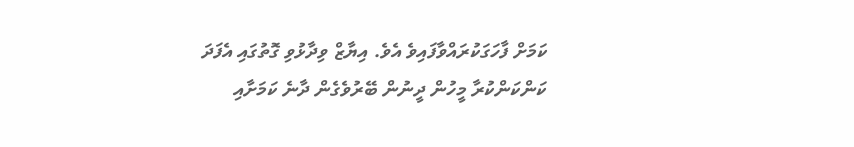ކަމަށް ފާހަގަކުރައްވާފައިވެ އެވެ. އިޔާޒް ވިދާޅުވި ގޮތުގައި އެފަދަ ކަންކަންކުރާ މީހުން ދީނުން ބޭރުވެގެން ދާނެ ކަމަށާއި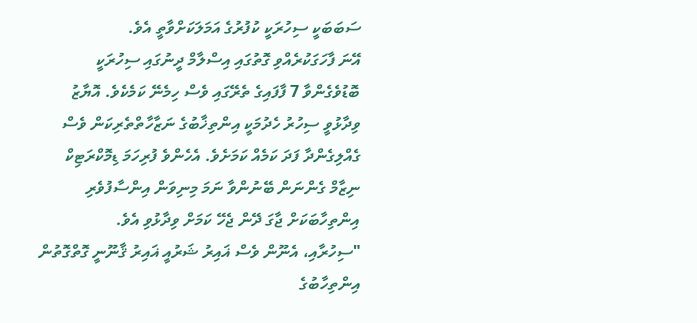ސަބަބަކީ ސިހުރަކީ ކުފުރުގެ އަމަލަކަށްވާތީ އެވެ.
އޭނަ ފާހަގަކުރެއްވި ގޮތުގައި އިސްލާމް ދީނުގައި ސިހުރަކީ ބޮޑުވެގެންވާ 7 ފާފައިގެ ތެރޭގައި ވެސް ހިމެނޭ ކަމެކެވެ. އޮޔާޒު ވިދާޅުވީ ސިހުރު ހެދުމަކީ އިންތިޚާބުގެ ނަޒާހާތްތެރިކަން ވެސް ގެއްލިގެންދާ ފަދަ ކަމެއް ކަމަށެވެ. އެހެންވެ ފުރިހަމަ ޑިމޮކްރަޓިކް ނިޒާމް ގެންނަން ބޭނުންވާ ނަމަ މިނިވަން އިންސާފުވެރި އިންތިހާބަކަށް ޖާގަ ދޭން ޖެހޭ ކަމަށް ވިދާޅުވި އެވެ.
"ސިހުރާއި، އެނޫން ވެސް ޣައިރު ޝަރުއީ ޣައިރު ޤާނޫނީ ގޮތްގޮތުން އިންތިހާބުގެ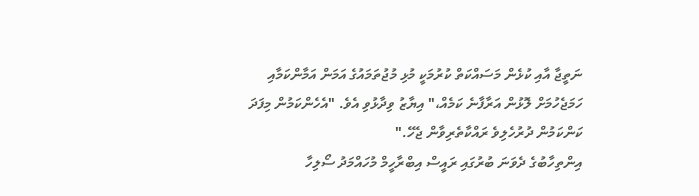ނަތީޖާ އާއި ކުޅެން މަސައްކަތް ކުރުމަކީ މުޅި މުޖުތަމައުގެ އަމަން އަމާންކަމާއި ހަމަޖެހުމަށް ލޮޅުން އަރާފާނެ ކަމެއް،" އިޔާޒު ވިދާޅުވި އެވެ. "އެހެންކަމުން މިފަދަ ކަންކަމުން ދުރުހެލިވެ ރައްކާތެރިވާން ޖެހޭ."
އިންތިހާބުގެ ދެވަނަ ބުރުގައި ރައީސް އިބްރާހީމް މުހައްމަދު ސޯލިހާ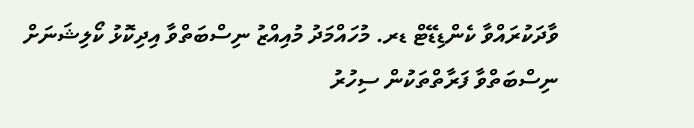ވާދަކުރައްވާ ކެންޑިޑޭޓް ޑރ. މުހައްމަދު މުއިއްޒު ނިސްބަތްވާ އިދިކޮޅު ކޯލިޝަނަށް ނިސްބަތްވާ ފަރާތްތަކުން ސިހުރު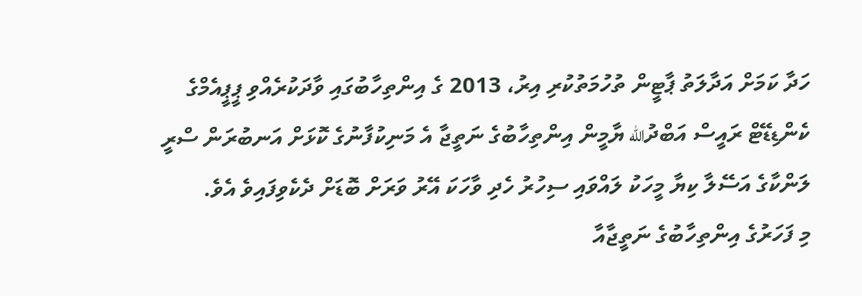ހަދާ ކަމަށް އަދާލަތު ޕާޓީން ތުހުމަތުކުރި އިރު، 2013 ގެ އިންތިހާބުގައި ވާދަކުރެއްވި ޕީޕީއެމްގެ ކެންޑިޑޭޓް ރައީސް އަބްދުالله ޔާމީން އިންތިހާބުގެ ނަތީޖާ އެ މަނިކުފާނުގެ ކޮޅަށް އަނބުރަން ސްރީ ލަންކާގެ އަސޭލާ ކިޔާ މީހަކު ލައްވައި ސިހުރު ހެދި ވާހަކަ އޭރު ވަރަށް ބޮޑަށް ދެކެވިފައިވެ އެވެ.
މި ފަހަރުގެ އިންތިހާބުގެ ނަތީޖާއާ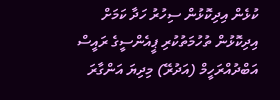ކުޅެން އިދިކޮޅުން ސިހުރު ހަދާ ކަމަށް އިދިކޮޅުން ތުހުމަތުކުރި ޕީއެންސީގެ ރައީސް އަބްދުއްރަހީމް (އަދުރޭ) މިދިޔަ އަންގާރަ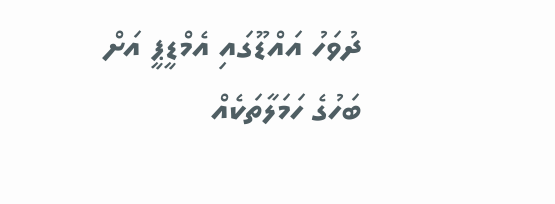ދުވަހު އައްޑޫގައި އެމްޑީޕީ އަށް ބަހުގެ ހަމަލާތަކެއް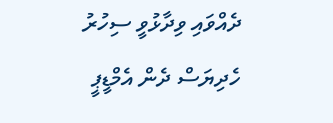ދެއްވައި ވިދާޅުވީ ސިހުރު ހެދިޔަސް ދެން އެމްޑީޕީ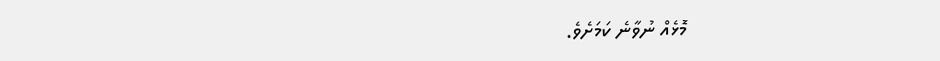މޮޅެއް ނުވާނެ ކަމަށެވެ.